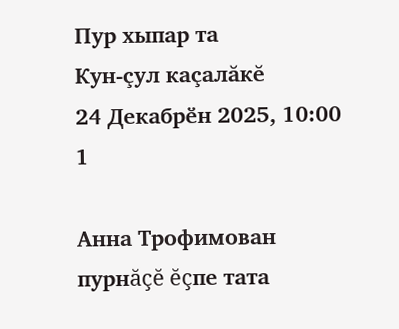Пур хыпар та
Кун-çул каçалăкĕ
24 Декабрӗн 2025, 10:00
1

Анна Трофимован пурнăçĕ ĕçпе тата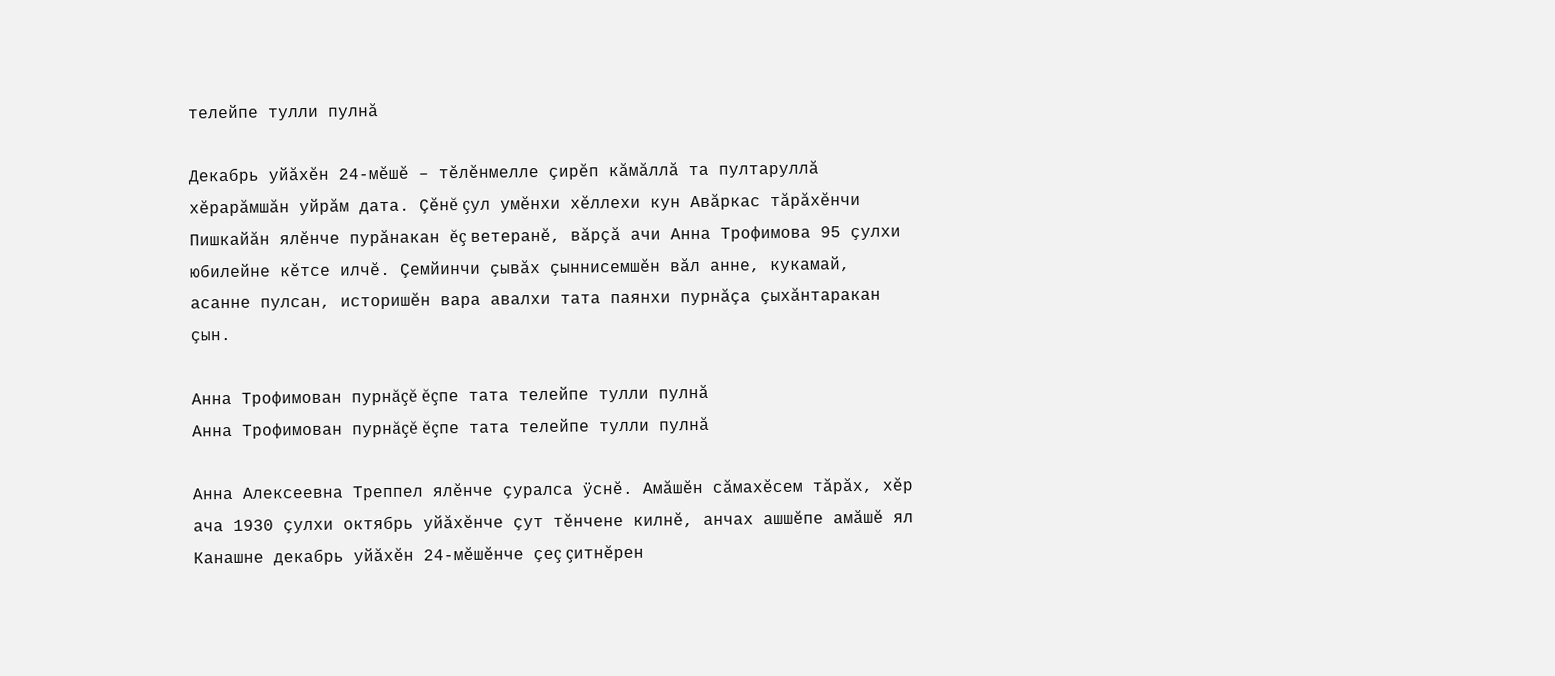телейпе тулли пулнă

Декабрь уйăхĕн 24-мĕшĕ – тĕлĕнмелле çирĕп кăмăллă та пултаруллă хĕрарăмшăн уйрăм дата. Çĕнĕ çул умĕнхи хĕллехи кун Авăркас тăрăхĕнчи Пишкайăн ялĕнче пурăнакан ĕç ветеранĕ, вăрçă ачи Анна Трофимова 95 çулхи юбилейне кĕтсе илчĕ. Çемйинчи çывăх çыннисемшĕн вăл анне, кукамай, асанне пулсан, историшĕн вара авалхи тата паянхи пурнăçа çыхăнтаракан çын.

Анна Трофимован пурнăçĕ ĕçпе тата телейпе тулли пулнă
Анна Трофимован пурнăçĕ ĕçпе тата телейпе тулли пулнă

Анна Алексеевна Треппел ялĕнче çуралса ÿснĕ. Амăшĕн сăмахĕсем тăрăх, хĕр ача 1930 çулхи октябрь уйăхĕнче çут тĕнчене килнĕ, анчах ашшĕпе амăшĕ ял Канашне декабрь уйăхĕн 24-мĕшĕнче çеç çитнĕрен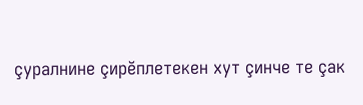çуралнине çирĕплетекен хут çинче те çак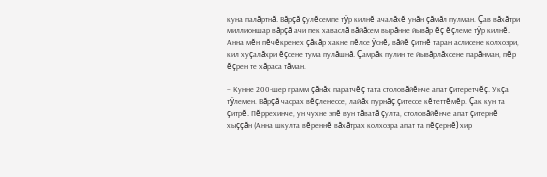куна палăртнă. Вăрçă çулĕсемпе тÿр килнĕ ачалăхĕ унăн çăмăл пулман. Çав вăхăтри миллионшар вăрçă ачи пек хаваслă вăйăсем вырăнне йывăр ĕç ĕçлеме тÿр килнĕ. Анна мĕн пĕчĕкренех çăкăр хакне пĕлсе ÿснĕ, вăйĕ çитнĕ таран аслисене колхозри, кил хуçалăхри ĕçсене тума пулăшнă. Çамрăк пулин те йывăрлăхсене парăнман, пĕр ĕçрен те хăраса тăман.

– Кунне 200-шер грамм çăнăх паратчĕç тата столовăйĕнче апат çитеретчĕç. Укçа тÿлемен. Вăрçă часрах вĕçленессе, лайăх пурнăç çитессе кĕтеттĕмĕр. Çак кун та çитрĕ. Пĕррехинче, ун чухне эпĕ вун тăватă çулта, столовăйĕнче апат çитернĕ хыççăн (Анна шкулта вĕреннĕ вăхăтрах колхозра апат та пĕçернĕ) хир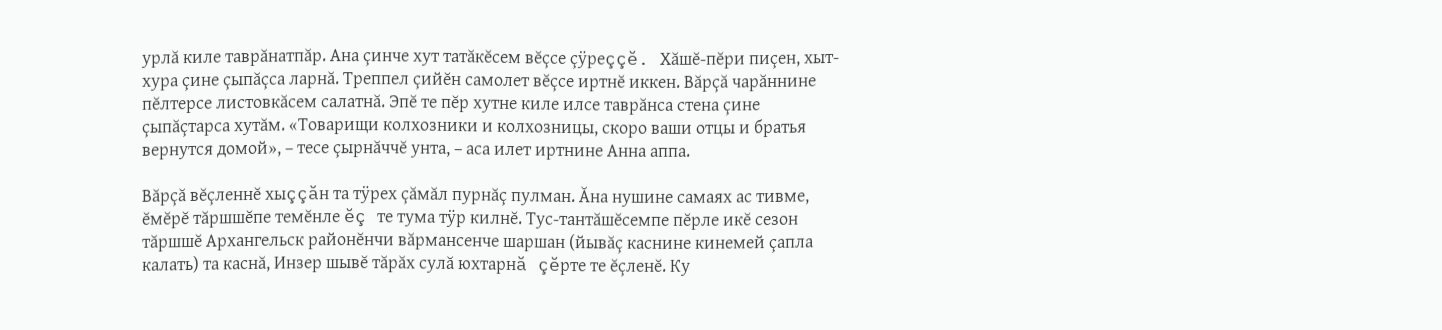урлă киле таврăнатпăр. Ана çинче хут татăкĕсем вĕçсе çÿреççĕ. Хăшĕ-пĕри пиçен, хыт-хура çине çыпăçса ларнă. Треппел çийĕн самолет вĕçсе иртнĕ иккен. Вăрçă чарăннине пĕлтерсе листовкăсем салатнă. Эпĕ те пĕр хутне киле илсе таврăнса стена çине çыпăçтарса хутăм. «Товарищи колхозники и колхозницы, скоро ваши отцы и братья вернутся домой», – тесе çырнăччĕ унта, – аса илет иртнине Анна аппа.

Вăрçă вĕçленнĕ хыççăн та тÿрех çăмăл пурнăç пулман. Ăна нушине самаях ас тивме, ĕмĕрĕ тăршшĕпе темĕнле ĕç те тума тÿр килнĕ. Тус-тантăшĕсемпе пĕрле икĕ сезон тăршшĕ Архангельск районĕнчи вăрмансенче шаршан (йывăç каснине кинемей çапла калать) та каснă, Инзер шывĕ тăрăх сулă юхтарнă çĕрте те ĕçленĕ. Ку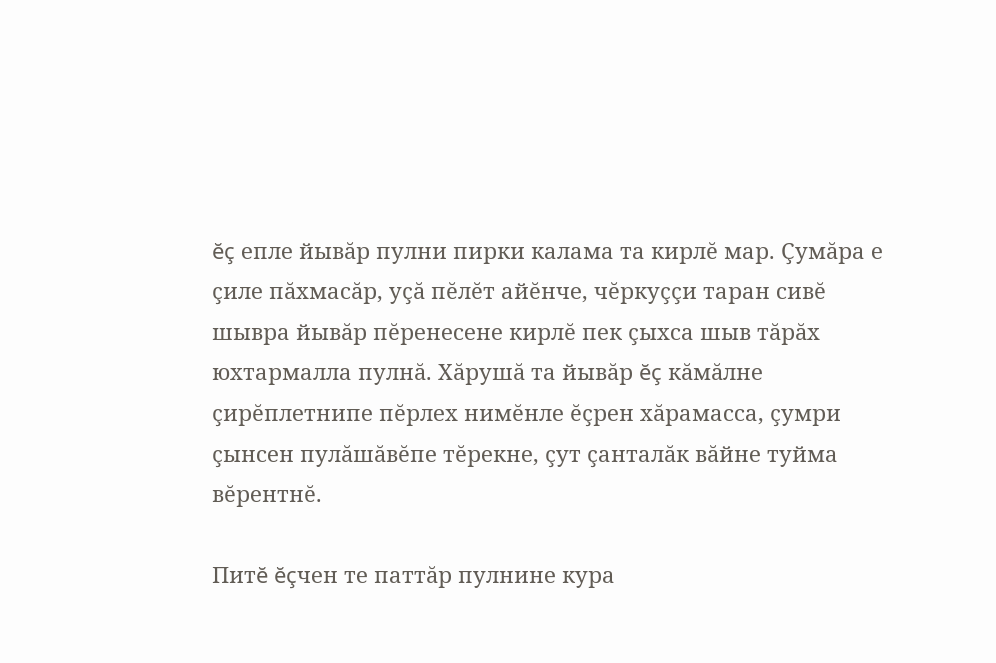ĕç епле йывăр пулни пирки калама та кирлĕ мар. Çумăра е çиле пăхмасăр, уçă пĕлĕт айĕнче, чĕркуççи таран сивĕ шывра йывăр пĕренесене кирлĕ пек çыхса шыв тăрăх юхтармалла пулнă. Хăрушă та йывăр ĕç кăмăлне çирĕплетнипе пĕрлех нимĕнле ĕçрен хăрамасса, çумри çынсен пулăшăвĕпе тĕрекне, çут çанталăк вăйне туйма вĕрентнĕ.

Питĕ ĕçчен те паттăр пулнине кура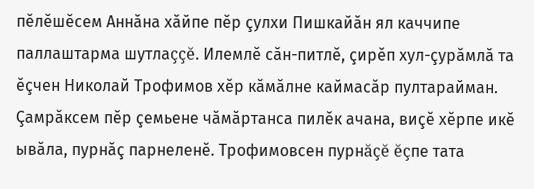пĕлĕшĕсем Аннăна хăйпе пĕр çулхи Пишкайăн ял каччипе паллаштарма шутлаççĕ. Илемлĕ сăн-питлĕ, çирĕп хул-çурăмлă та ĕçчен Николай Трофимов хĕр кăмăлне каймасăр пултарайман. Çамрăксем пĕр çемьене чăмăртанса пилĕк ачана, виçĕ хĕрпе икĕ ывăла, пурнăç парнеленĕ. Трофимовсен пурнăçĕ ĕçпе тата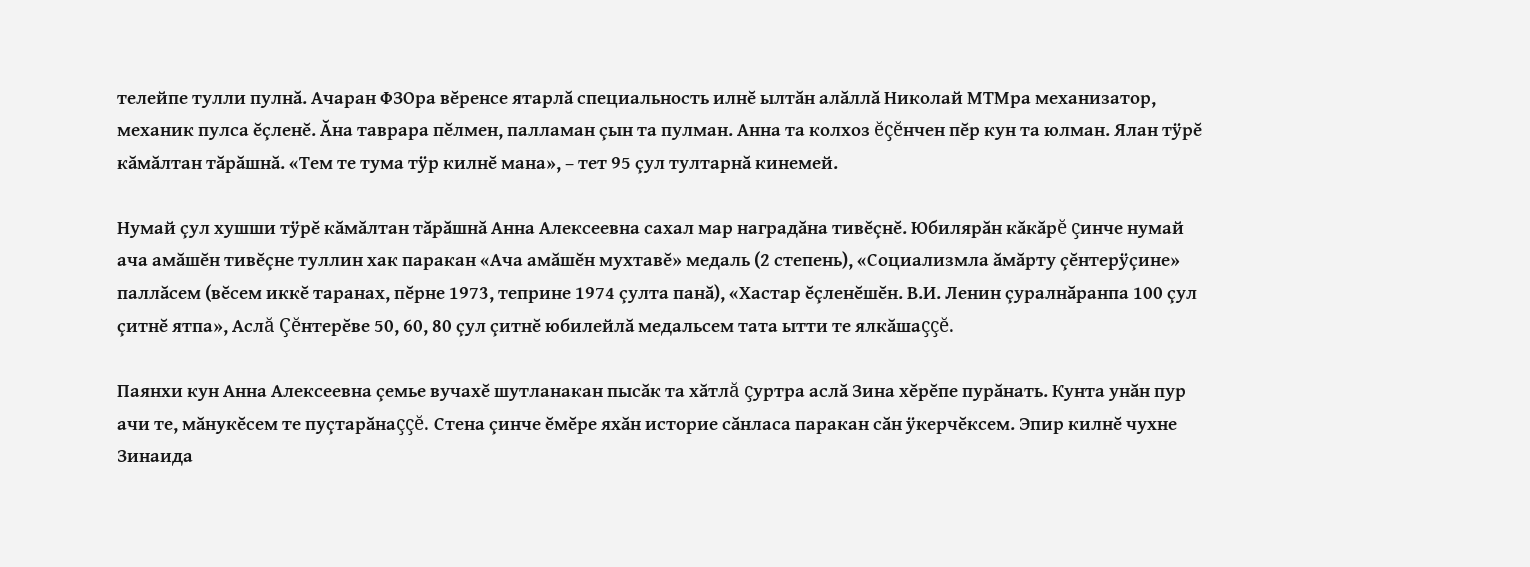телейпе тулли пулнă. Ачаран ФЗОра вĕренсе ятарлă специальность илнĕ ылтăн алăллă Николай МТМра механизатор, механик пулса ĕçленĕ. Ăна таврара пĕлмен, палламан çын та пулман. Анна та колхоз ĕçĕнчен пĕр кун та юлман. Ялан тÿрĕ кăмăлтан тăрăшнă. «Тем те тума тÿр килнĕ мана», – тет 95 çул тултарнă кинемей.

Нумай çул хушши тÿрĕ кăмăлтан тăрăшнă Анна Алексеевна сахал мар наградăна тивĕçнĕ. Юбилярăн кăкăрĕ çинче нумай ача амăшĕн тивĕçне туллин хак паракан «Ача амăшĕн мухтавĕ» медаль (2 степень), «Социализмла ăмăрту çĕнтерÿçине» паллăсем (вĕсем иккĕ таранах, пĕрне 1973, теприне 1974 çулта панă), «Хастар ĕçленĕшĕн. В.И. Ленин çуралнăранпа 100 çул çитнĕ ятпа», Аслă Çĕнтерĕве 50, 60, 80 çул çитнĕ юбилейлă медальсем тата ытти те ялкăшаççĕ.

Паянхи кун Анна Алексеевна çемье вучахĕ шутланакан пысăк та хăтлă çуртра аслă Зина хĕрĕпе пурăнать. Кунта унăн пур ачи те, мăнукĕсем те пуçтарăнаççĕ. Стена çинче ĕмĕре яхăн историе сăнласа паракан сăн ÿкерчĕксем. Эпир килнĕ чухне Зинаида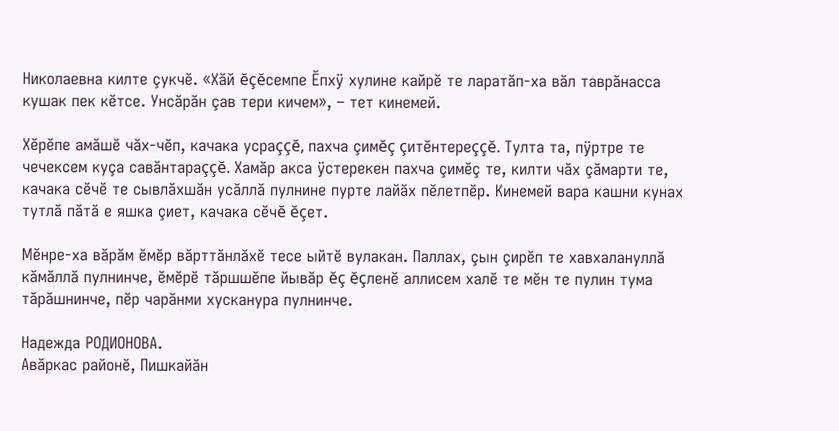Николаевна килте çукчĕ. «Хăй ĕçĕсемпе Ĕпхÿ хулине кайрĕ те ларатăп-ха вăл таврăнасса кушак пек кĕтсе. Унсăрăн çав тери кичем», – тет кинемей.

Хĕрĕпе амăшĕ чăх-чĕп, качака усраççĕ, пахча çимĕç çитĕнтереççĕ. Тулта та, пÿртре те чечексем куçа савăнтараççĕ. Хамăр акса ÿстерекен пахча çимĕç те, килти чăх çăмарти те, качака сĕчĕ те сывлăхшăн усăллă пулнине пурте лайăх пĕлетпĕр. Кинемей вара кашни кунах тутлă пăтă е яшка çиет, качака сĕчĕ ĕçет.

Мĕнре-ха вăрăм ĕмĕр вăрттăнлăхĕ тесе ыйтĕ вулакан. Паллах, çын çирĕп те хавхалануллă кăмăллă пулнинче, ĕмĕрĕ тăршшĕпе йывăр ĕç ĕçленĕ аллисем халĕ те мĕн те пулин тума тăрăшнинче, пĕр чарăнми хусканура пулнинче.

Надежда РОДИОНОВА.
Авăркас районĕ, Пишкайăн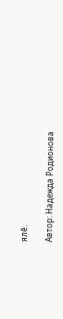ялĕ.

Автор: Надежда Родионова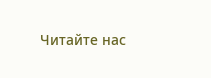Читайте нас